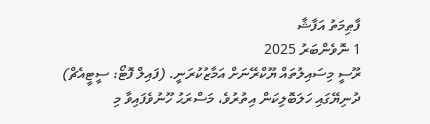ފާޠިމަތު އަފާޝާ
1 ނޮވެންބަރު 2025
ރޫސީ މިސައިލުތައް ޔޫކްރޭނަށް އަމާޒުކުރަނީ. (ފައިލް ފޮޓޯ: ސީޓީއެޗް)
ދުނިޔޭގައި ހަލަބޮލިކަން އިތުރުވެ، މަސްރަޙު ހޫނުވެފައިވާ މި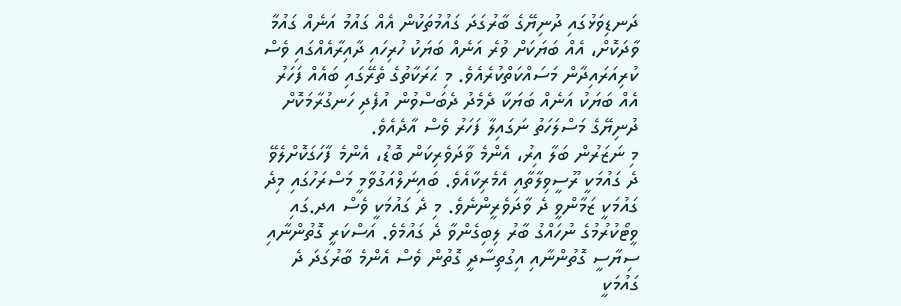ދަނޑިވަޅުގައި ދުނިޔޭގެ ބާރުގަދަ ގައުމުތަކުން އެއް ގައުމު އަނެއް ގައުމާ ވާދަކޮށް، އެއް ބަޔަކަށް ވުރެ އަނެއް ބަޔަކު ހުރިހައި ދާއިރާއެއްގައި ވެސް ކުރިއަރައިދާން މަސައްކަތްކުރެއެވެ. މި ޙަރަކާތުގެ ތެރޭގައި ބައެއް ފަހަރު އެއް ބަޔަކު އަނެއް ބަޔަކާ ދެމެދު ދެބަސްވުން އުފެދި ހަނގުރާމަކޮށް ދުނިޔޭގެ މަސްލަހަތު ނަގައިލާ ފަހަރު ވެސް އާދެއެވެ.
މި ނަޒަރުން ބަލާ އިރު، އެންމެ ވާދަވެރިކަން ބޮޑު، އެންމެ ފާހަގަކޮށްލެވޭ ދެ ގައުމަކީ ރޫސީވިލާތާއި އެމެރިކާއެވެ. ބައިނަލްއަގުވާމީ މަސްރަހުގައި މިދެ ގައުމަކީ ޒަމާންވީ ދެ ވާދަވެރީންނެވެ. މި ދެ ގައުމަކީ ވެސް އދ.ގައި ވީޓޯކުރުމުގެ ނުހައްގު ބާރު ލިބިގެންވާ ދެ ގައުމެވެ. އަސްކަރީ ގޮތުންނާއި ސިޔާސީ ގޮތުންނާއި އިގުތިސާދީ ގޮތުން ވެސް އެންމެ ބާރުގަދަ ދެ ގައުމަކީ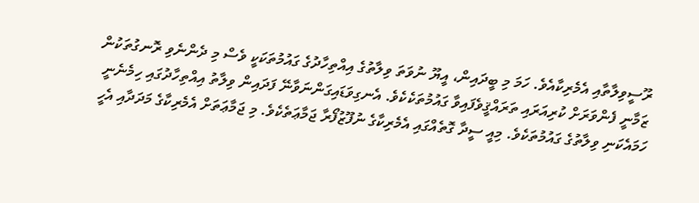ރޫސީވިލާތާއި އެމެރިކާއެވެ. ހަމަ މި ބީދައިން، އީޔޫ ނުވަތަ ވިލާތުގެ އިއްތިހާދުގެ ގައުމުތަކަކީ ވެސް މި ދެންނެވި ރޮނގުތަކުން ޒަމާނީ ފެންވަރަށް ކުރިއަރައި ތަރައްޤީވެފައިވާ ގައުމުތަކެކެވެ. އެނގިވަޑައިގަންނަވާނޭ ފަދައިން ވިލާތު އިއްތިހާދުގައި ހިމެނެނީ ހަމައެކަނި ވިލާތުގެ ގައުމުތަކެވެ. މިއީ ސީދާ ގޮތެއްގައި އެމެރިކާގެ ނުފޫޒުފޯރާ ޖަމާޢަތެކެވެ. މި ޖަމާޢަތަށް އެމެރިކާގެ މަދަދާއި އެހީ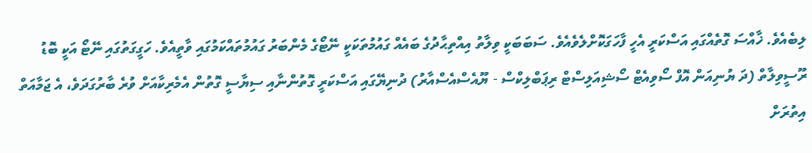ލިބެއެވެ. ޚާއްސަ ގޮތެއްގައި އަސްކަރީ އެހީ ފާހަގަކޮށްލެވެއެވެ. ސަބަބަކީ ވިލާތު އިއްތިޙާދުގެ ބައެއް ގައުމުތަކަކީ ނޭޓޯގެ މެންބަރު ގައުމުތައްކަމުގައި ވާތީއެވެ. ހަގީގަތުގައި ނޭޓޯ އަކީ ބޮޑު ރޫސީވިލާތް (ދަ ޔުނިއަން އޮފް ސޯވިއެޓް ސޯޝިއަލިސްޓް ރިޕަބްލިކްސް - ޔޫއެސްއެސްއާރު) ދުނިޔޭގައި އަސްކަރީ ގޮތުންނާއި ސިޔާސީ ގޮތުން އެމެރިކާއަށް ވުރެ ބާރުގަދަވެ، އެ ޖަމާއަތް އިތުރަށް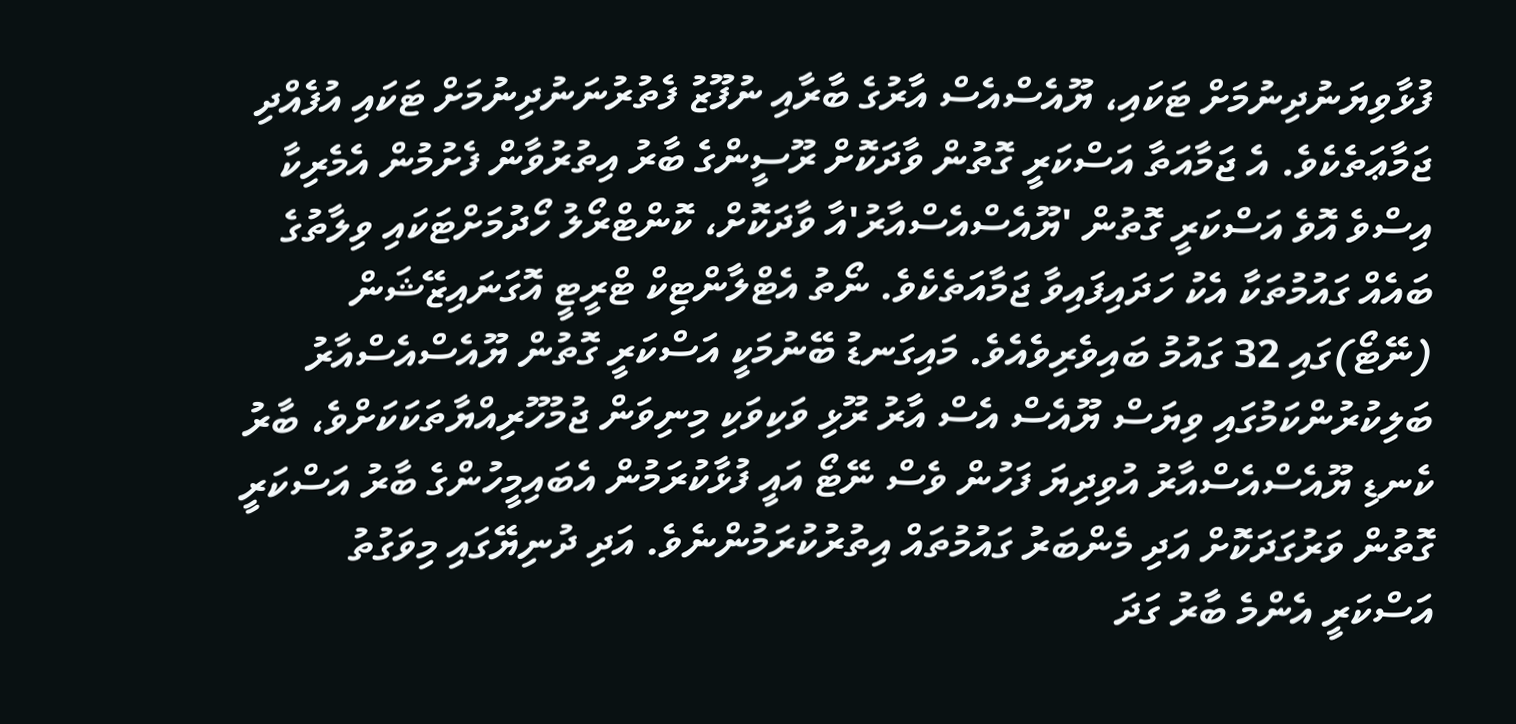ފުޅާވިޔަނުދިނުމަށް ޓަކައި، ޔޫއެސްއެސް އާރުގެ ބާރާއި ނުފޫޒު ފެތުރުނަނުދިނުމަށް ޓަކައި އުފެއްދި ޖަމާޢަތެކެވެ. އެ ޖަމާއަތާ އަސްކަރީ ގޮތުން ވާދަކޮށް ރޫސީންގެ ބާރު އިތުރުވާން ފެށުމުން އެމެރިކާ އިސްވެ އޮވެ އަސްކަރީ ގޮތުން 'ޔޫއެސްއެސްއާރު'އާ ވާދަކޮށް، ކޮންޓްރޯލު ހޯދުމަށްޓަކައި ވިލާތުގެ ބައެއް ގައުމުތަކާ އެކު ހަދައިފައިވާ ޖަމާއަތެކެވެ. ނޯތު އެޓްލާންޓިކް ޓްރީޓީ އޮގަނައިޒޭޝަން (ނޭޓޯ)ގައި 32 ގައުމު ބައިވެރިވެއެވެ. މައިގަނޑު ބޭނުމަކީ އަސްކަރީ ގޮތުން ޔޫއެސްއެސްއާރު ބަލިކުރުންކަމުގައި ވިޔަސް ޔޫއެސް އެސް އާރު ރޫޅި ވަކިވަކި މިނިވަން ޖުމުހޫރިއްޔާތަކަކަށްވެ، ބާރު ކެނޑި ޔޫއެސްއެސްއާރު އުވިދިޔަ ފަހުން ވެސް ނޭޓޯ އައީ ފުޅާކުރަމުން އެބައިމީހުންގެ ބާރު އަސްކަރީ ގޮތުން ވަރުގަދަކޮށް އަދި މެންބަރު ގައުމުތައް އިތުރުކުރަމުންނެވެ. އަދި ދުނިޔޭގައި މިވަގުތު އަސްކަރީ އެންމެ ބާރު ގަދަ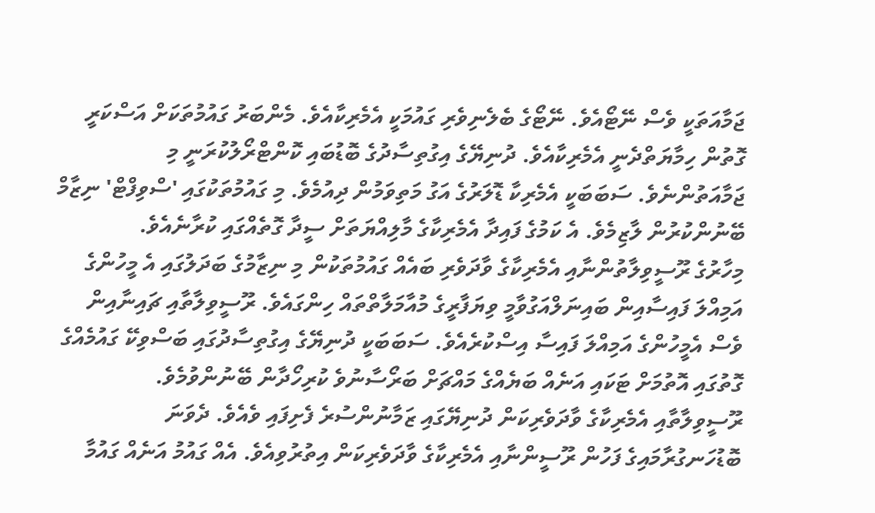ޖަމާއަތަކީ ވެސް ނޭޓޯއެވެ. ނޭޓޯގެ ބެލެނިވެރި ގައުމަކީ އެމެރިކާއެވެ. މެންބަރު ގައުމުތަކަށް އަސްކަރީ ގޮތުން ހިމާޔަތްދެނީ އެމެރިކާއެވެ. ދުނިޔޭގެ އިގުތިސާދުގެ ބޮޑުބައި ކޮންޓްރޯލުކުރަނީ މި ޖަމާއަތުންނެވެ. ސަބަބަކީ އެމެރިކާ ޑޮލަރުގެ އަގު މަތިވަމުން ދިއުމެވެ. މި ގައުމުތަކުގައި 'ސްވިފްޓް' ނިޒާމް ބޭނުންކުރުން ލާޒިމެވެ. އެ ކަމުގެ ފައިދާ އެމެރިކާގެ މާލިއްޔަތަށް ސީދާ ގޮތެއްގައި ކުރާނެއެވެ.
މިހާރުގެ ރޫސީވިލާތުންނާއި އެމެރިކާގެ ވާދަވެރި ބައެއް ގައުމުތަކުން މި ނިޒާމުގެ ބަދަލުގައި އެ މީހުންގެ އަމިއްލަ ފައިސާއިން ބައިނަލްއަގުވާމީ ވިޔަފާރީގެ މުއާމަލާތްތައް ހިންގައެވެ. ރޫސީވިލާތާއި ޗައިނާއިން ވެސް އެމީހުންގެ އަމިއްލަ ފައިސާ އިސްކުރެއެވެ. ސަބަބަކީ ދުނިޔޭގެ އިގުތިސާދުގައި ބަސްވިކޭ ގައުމެއްގެ ގޮތުގައި އޮތުމަށް ޓަކައި އަނެއް ބަޔެއްގެ މައްޗަށް ބަރޯސާނުވެ ކުރިހޯދާން ބޭނުންވުމެވެ.
ރޫސީވިލާތާއި އެމެރިކާގެ ވާދަވެރިކަން ދުނިޔޭގައި ޒަމާނުންސުރެ ފެށިފައި ވެއެވެ. ދެވަނަ ބޮޑުހަނގުރާމައިގެ ފަހުން ރޫސީންނާއި އެމެރިކާގެ ވާދަވެރިކަން އިތުރުވިއެވެ. އެއް ގައުމު އަނެއް ގައުމާ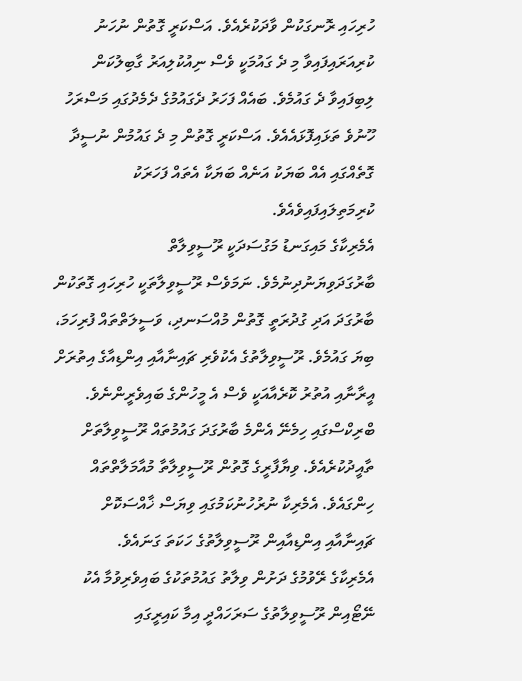ހުރިހައި ރޮނގަކުން ވާދަކުރެއެވެ. އަސްކަރީ ގޮތުން ނުހަނު ކުރިއަރައިފައިވާ މި ދެ ގައުމަކީ ވެސް ނިއުކުލިއަރު ގާބިލުކަން ލިބިފައިވާ ދެ ގައުމެވެ. ބައެއް ފަހަރު ދެގައުމުގެ ދެމެދުގައި މަސްރަހު ހޫނުވެ ތަޅައިފޮޅައެއެވެ. އަސްކަރީ ގޮތުން މި ދެ ގައުމުން ނުސީދާ ގޮތެއްގައި އެއް ބަޔަކު އަނެއް ބަޔަކާ އެތައް ފަހަރަކު ކުރިމަތިލައިފައިވެއެވެ.
އެމެރިކާގެ މައިގަނޑު މަގުސަދަކީ ރޫސީވިލާތް ބާރުގަދަވިޔަނުދިނުމެވެ. ނަމަވެސް ރޫސީވިލާތަކީ ހުރިހައި ގޮތަކުން ބާރުގަދަ އަދި ގުދުރަތީ ގޮތުން މުއްސަނދި، ވަސީލަތްތައް ފުރިހަމަ، ބިޔަ ގައުމެވެ. ރޫސީވިލާތުގެ އެކުވެރި ޗައިނާއާއި އިންޑިއާގެ އިތުރަށް އީރާނާއި އުތުރު ކޮރެއާއަކީ ވެސް އެ މީހުންގެ ބައިވެރީންނެވެ. ބްރިކްސްގައި ހިމެނޭ އެންމެ ބާރުގަދަ ގައުމުތައް ރޫސީވިލާތަށް ތާއީދުކުރެއެވެ. ވިޔާފާރީގެ ގޮތުން ރޫސީވިލާތާ މުއާމަލާތްތައް ހިންގައެވެ. އެމެރިކާ ނުރުހުނުކަމުގައި ވިޔަސް ޚާއްސަކޮށް ޗައިނާއާއި އިންޑިއާއިން ރޫސީވިލާތުގެ ހަކަތަ ގަނައެވެ.
އެމެރިކާގެ ރޭވުމުގެ ދަށުން ވިލާތު ގައުމުތަކުގެ ބައިވެރިވުމާ އެކު ނޭޓޯއިން ރޫސީވިލާތުގެ ސަރަހައްދީ އިމާ ކައިރީގައި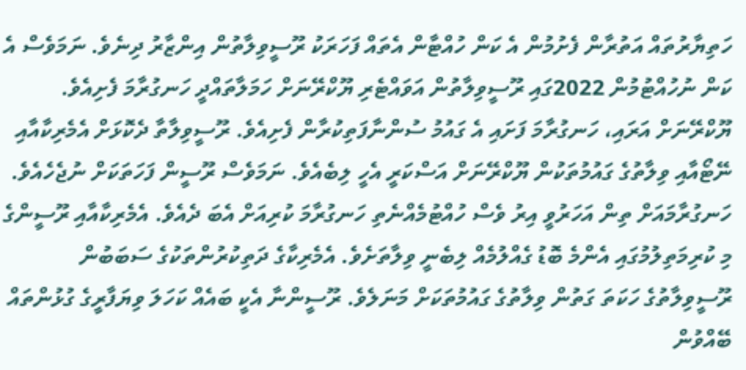ހަތިޔާރުތައް އަތުރާން ފެށުމުން އެ ކަން ހުއްޓާން އެތައް ފަހަރަކު ރޫސީވިލާތުން އިންޒާރު ދިނެވެ. ނަމަވެސް އެ ކަން ނުހުއްޓުމުން 2022ގައި ރޫސީވިލާތުން އަވައްޓެރި ޔޫކްރޭނަށް ހަމަލާތައްދީ ހަނގުރާމަ ފެށިއެވެ. ޔޫކްރޭނަށް އަރައި، ހަނގުރާމަ ފަށައި އެ ގައުމު ސުންނާފަތިކުރާން ފެށިއެވެ. ރޫސީވިލާތާ ދެކޮޅަށް އެމެރިކާއާއި ނޭޓޯއާއި ވިލާތުގެ ގައުމުތަކުން ޔޫކްރޭނަށް އަސްކަރީ އެހީ ލިބެއެވެ. ނަމަވެސް ރޫސީން ފަހަތަކަށް ނުޖެހެއެވެ. ހަނގުރާމައަށް ތިން އަހަރުވީ އިރު ވެސް ހުއްޓުމެއްނެތި ހަނގުރާމަ ކުރިއަށް އެބަ ދެއެވެ. އެމެރިކާއާއި ރޫސީންގެ މި ކުރިމަތިލުމުގައި އެންމެ ބޮޑު ގެއްލުމެއް ލިބެނީ ވިލާތަށެވެ. އެމެރިކާގެ ދަތިކުރުންތަކުގެ ސަބަބުން ރޫސީވިލާތުގެ ހަކަތަ ގަތުން ވިލާތުގެ ގައުމުތަކަށް މަނަލެވެ. ރޫސީންނާ އެކީ ބައެއް ކަހަލަ ވިޔަފާރީގެ ގުޅުންތައް ބޭއްވުން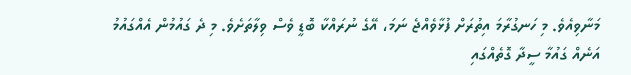މަނާވިއެވެ. މި ހަނގުރާމަ އިތުރަށް ފުޅާވެއްޖެ ނަމަ، އޭގެ ނުރައްކާ ބޮޑީ ވެސް ވިލާތަށެވެ. މި ދެ ގައުމުން އެއްގައުމު އަނެއް ގައުމާ ސީދާ ގޮތެއްގައި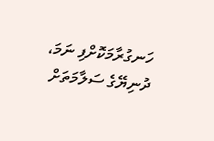ހަނގުރާމަކޮށްފި ނަމަ، ދުނިޔޭގެ ސަލާމަތަށް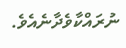ނުރައްކާވެދާނެއެވެ.